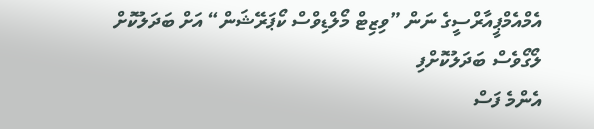އެމްއެމްޕީއާރްސީގެ ނަން ”ވިޒިޓް މޯލްޑިވްސް ކޯޕަރޭޝަން“ އަށް ބަދަލުކޮށް ލޯގޯވެސް ބަދަލުކޮށްފި
އެންމެ ފަސް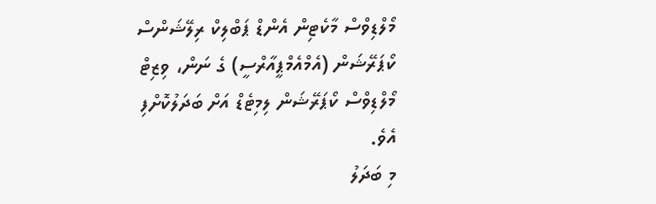މޯލްޑިވްސް މާކެޓިން އެންޑް ޕަބްލިކް ރިލޭޝަންސް ކޯޕަރޭޝަން (އެމްއެމްޕީއާރްސީ) ގެ ނަން، ވިޒިޓް މޯލްޑިވްސް ކޯޕަރޭޝަން ލިމިޓެޑް އަށް ބަދަލުކޮށްފި އެވެ.
މި ބަދަލު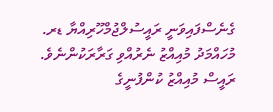ގެނެސްފައިވަނީ ރައީސުލްޖުމްހޫރިއްޔާ ޑރ. މުހައްމަދު މުއިއްޒު ނެރުއްވި ގަރާރަކުންނެވެ.
ރައީސް މުއިއްޒު ކުންފުނީގެ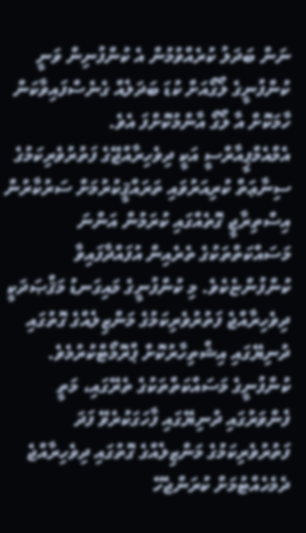ނަން ބަދަލު ކުރެއްވުމުން އެ ކުންފުނިން ވަނީ ކުންފުނީގެ ލޯގޯއަށް ކުޑަ ބަދަލެއް ގެނެސްފައިވާކަން ހާމަކޮށް އާ ލޯގޯ އާންމުކޮށްފަ އެވެ.
އެމްއެމްޕީއާރްސީ އަކީ ދިވެހިރާއްޖޭގެ ފަތުރުވެރިކަމުގެ ސިނާޢަތް ކުރިއަރުވައި ތަރައްޤީކުރުމަށް ސަރުކާރުން އިސްތިރާޖީ ގޮތެއްގައި ކުރަމުން އަންނަ މަސައްކަތްތަކުގެ ތެރެއިން އުފައްދާފައިވާ ކުންފުންޏެކެވެ. މި ކުންފުނީގެ މައިގަނޑު މަޤްޞަދަކީ ދިވެހިރާއްޖެ ފަތުރުވެރިކަމުގެ މަންޒިލެއްގެ ގޮތުގައި ދުނިޔޭގައި އިޝްތިހާރުކޮށް ޕްރޮމޯޓްކުރުމެވެ.
ކުންފުނީގެ މަސައްކަތްތަކުގެ ތެރޭގައި، މަތީ ފެންވަރުގައި ދުނިޔޭގައި ފާހަގަކުރެވޭ ފަދަ ފަތުރުވެރިކަމުގެ މަންޒިލެއްގެ ގޮތުގައި ދިވެހިރާއްޖެ ދެމެހެއްޓުމަށް ކުރަންޖެހޭ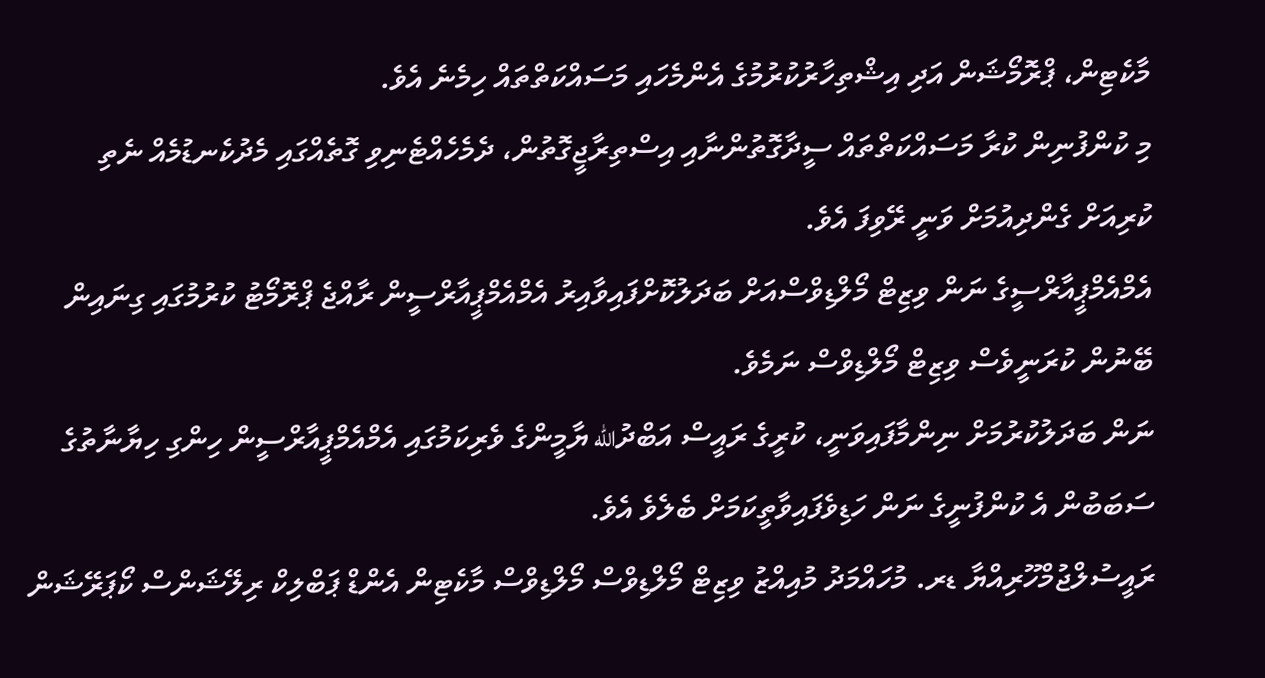މާކެޓިން، ޕްރޮމޯޝަން އަދި އިޝްތިހާރުކުރުމުގެ އެންމެހައި މަސައްކަތްތައް ހިމެނެ އެވެ.
މި ކުންފުނިން ކުރާ މަސައްކަތްތައް ސީދާގޮތުންނާއި އިސްތިރާޖީގޮތުން، ދެމެހެއްޓެނިވި ގޮތެއްގައި މެދުކެނޑުމެއް ނެތި ކުރިއަށް ގެންދިއުމަށް ވަނީ ރޭވިފަ އެވެ.
އެމްއެމްޕީއާރްސީގެ ނަން ވިޒިޓް މޯލްޑިވްސްއަށް ބަދަލުކޮށްފައިވާއިރު އެމްއެމްޕީއާރްސީން ރާއްޖެ ޕްރޮމޯޓު ކުރުމުގައި ގިނައިން ބޭނުން ކުރަނީވެސް ވިޒިޓް މޯލްޑިވްސް ނަމެވެ.
ނަން ބަދަލުކުރުމަށް ނިންމާފައިވަނީ، ކުރީގެ ރައީސް އަބްދުالله ޔާމީންގެ ވެރިކަމުގައި އެމްއެމްޕީއާރްސީން ހިންގި ހިޔާނާތުގެ ސަބަބުން އެ ކުންފުނީގެ ނަން ހަޑިވެފައިވާތީކަމަށް ބެލެވެ އެވެ.
ރައީސުލްޖުމްހޫރިއްޔާ ޑރ. މުހައްމަދު މުއިއްޒު ވިޒިޓް މޯލްޑިވްސް މޯލްޑިވްސް މާކެޓިން އެންޑް ޕަބްލިކް ރިލޭޝަންސް ކޯޕަރޭޝަން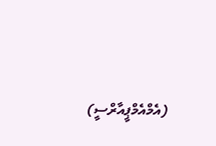(އެމްއެމްޕީއާރްސީ)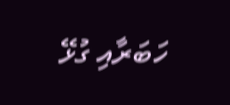ހަބަރާއި ގުޅޭ